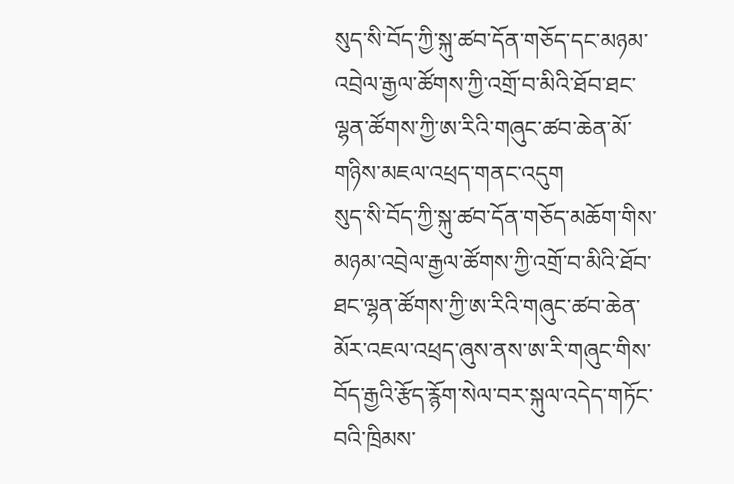སུད་སི་བོད་ཀྱི་སྐུ་ཚབ་དོན་གཅོད་དང་མཉམ་འབྲེལ་རྒྱལ་ཚོགས་ཀྱི་འགྲོ་བ་མིའི་ཐོབ་ཐང་ལྷན་ཚོགས་ཀྱི་ཨ་རིའི་གཞུང་ཚབ་ཆེན་མོ་གཉིས་མཇལ་འཕྲད་གནང་འདུག
སུད་སི་བོད་ཀྱི་སྐུ་ཚབ་དོན་གཅོད་མཆོག་གིས་མཉམ་འབྲེལ་རྒྱལ་ཚོགས་ཀྱི་འགྲོ་བ་མིའི་ཐོབ་ཐང་ལྷན་ཚོགས་ཀྱི་ཨ་རིའི་གཞུང་ཚབ་ཆེན་མོར་འཇལ་འཕྲད་ཞུས་ནས་ཨ་རི་གཞུང་གིས་བོད་རྒྱའི་རྩོད་རྙོག་སེལ་བར་སྐུལ་འདེད་གཏོང་བའི་ཁྲིམས་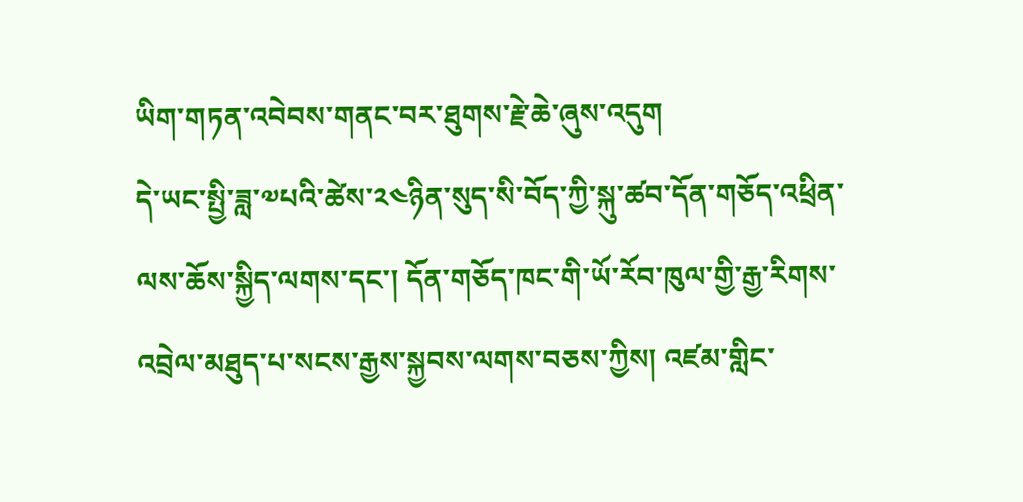ཡིག་གཏན་འབེབས་གནང་བར་ཐུགས་རྗེ་ཆེ་ཞུས་འདུག
དེ་ཡང་སྤྱི་ཟླ་༧པའི་ཚེས་༢༤ཉིན་སུད་སི་བོད་ཀྱི་སྐུ་ཚབ་དོན་གཅོད་འཕྲིན་ལས་ཆོས་སྐྱིད་ལགས་དང་། དོན་གཅོད་ཁང་གི་ཡོ་རོབ་ཁུལ་གྱི་རྒྱ་རིགས་འབྲེལ་མཐུད་པ་སངས་རྒྱས་སྐྱབས་ལགས་བཅས་ཀྱིས། འཛམ་གླིང་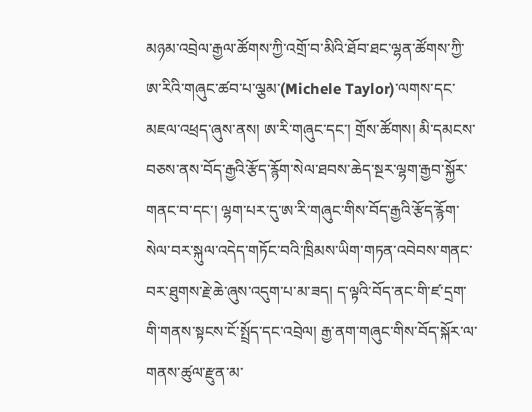མཉམ་འབྲེལ་རྒྱལ་ཚོགས་ཀྱི་འགྲོ་བ་མིའི་ཐོབ་ཐང་ལྷན་ཚོགས་ཀྱི་ཨ་རིའི་གཞུང་ཚབ་པ་ལྕམ་(Michele Taylor)་ལགས་དང་མཇལ་འཕྲད་ཞུས་ནས། ཨ་རི་གཞུང་དང་། གྲོས་ཚོགས། མི་དམངས་བཅས་ནས་བོད་རྒྱའི་རྩོད་རྙོག་སེལ་ཐབས་ཆེད་སྔར་ལྷག་རྒྱབ་སྐྱོར་གནང་བ་དང་། ལྷག་པར་དུ་ཨ་རི་གཞུང་གིས་བོད་རྒྱའི་རྩོད་རྙོག་སེལ་བར་སྐུལ་འདེད་གཏོང་བའི་ཁྲིམས་ཡིག་གཏན་འབེབས་གནང་བར་ཐུགས་རྗེ་ཆེ་ཞུས་འདུག་པ་མ་ཟད། ད་ལྟའི་བོད་ནང་གི་ཛ་དྲག་གི་གནས་སྟངས་ངོ་སྤྲོད་དང་འབྲེལ། རྒྱ་ནག་གཞུང་གིས་བོད་སྐོར་ལ་གནས་ཚུལ་རྫུན་མ་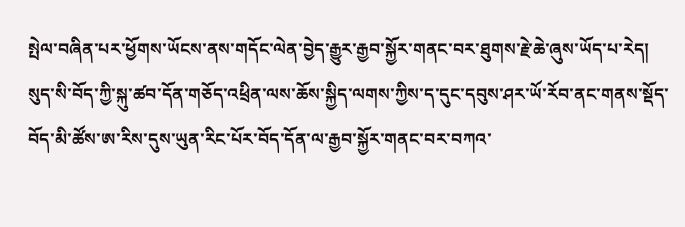སྤེལ་བཞིན་པར་ཕྱོགས་ཡོངས་ནས་གདོང་ལེན་བྱེད་རྒྱུར་རྒྱབ་སྐྱོར་གནང་བར་ཐུགས་རྗེ་ཆེ་ཞུས་ཡོད་པ་རེད།
སུད་སི་བོད་ཀྱི་སྐུ་ཚབ་དོན་གཅོད་འཕྲིན་ལས་ཆོས་སྐྱིད་ལགས་ཀྱིས་ད་དུང་དབུས་ཤར་ཡོ་རོབ་ནང་གནས་སྡོད་བོད་མི་ཚོས་ཨ་རིས་དུས་ཡུན་རིང་པོར་བོད་དོན་ལ་རྒྱབ་སྐྱོར་གནང་བར་བཀའ་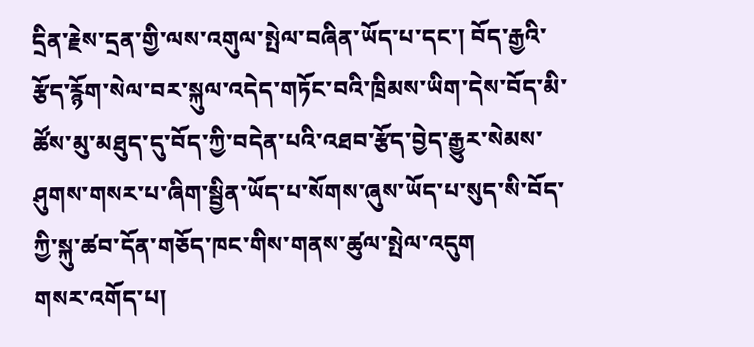དྲིན་རྗེས་དྲན་གྱི་ལས་འགུལ་སྤེལ་བཞིན་ཡོད་པ་དང་། བོད་རྒྱའི་རྩོད་རྙོག་སེལ་བར་སྐུལ་འདེད་གཏོང་བའི་ཁྲིམས་ཡིག་དེས་བོད་མི་ཚོས་མུ་མཐུད་དུ་བོད་ཀྱི་བདེན་པའི་འཐབ་རྩོད་བྱེད་རྒྱུར་སེམས་ཤུགས་གསར་པ་ཞིག་སྦྱིན་ཡོད་པ་སོགས་ཞུས་ཡོད་པ་སུད་སི་བོད་ཀྱི་སྐུ་ཚབ་དོན་གཅོད་ཁང་གིས་གནས་ཚུལ་སྤེལ་འདུག
གསར་འགོད་པ།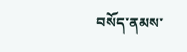བསོད་ནམས་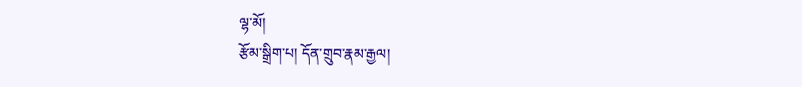ལྷ་མོ།
རྩོམ་སྒྲིག་པ། དོན་གྲུབ་རྣམ་རྒྱལ།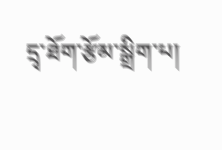དྲྭ་ཐོག་རྩོམ་སྒྲིག་པ།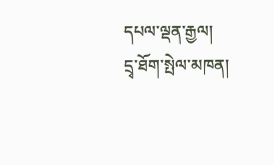དཔལ་ལྡན་རྒྱལ།
དྲྭ་ཐོག་སྤེལ་མཁན།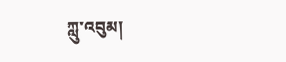ཀླུ་འབུམ།